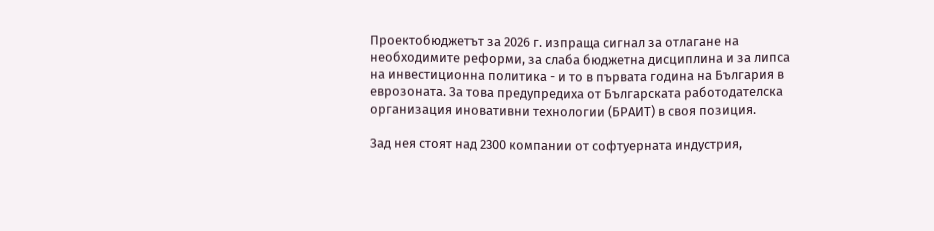Проектобюджетът за 2026 г. изпраща сигнал за отлагане на необходимите реформи, за слаба бюджетна дисциплина и за липса на инвестиционна политика - и то в първата година на България в еврозоната. За това предупредиха от Българската работодателска организация иновативни технологии (БРАИТ) в своя позиция.

Зад нея стоят над 2300 компании от софтуерната индустрия,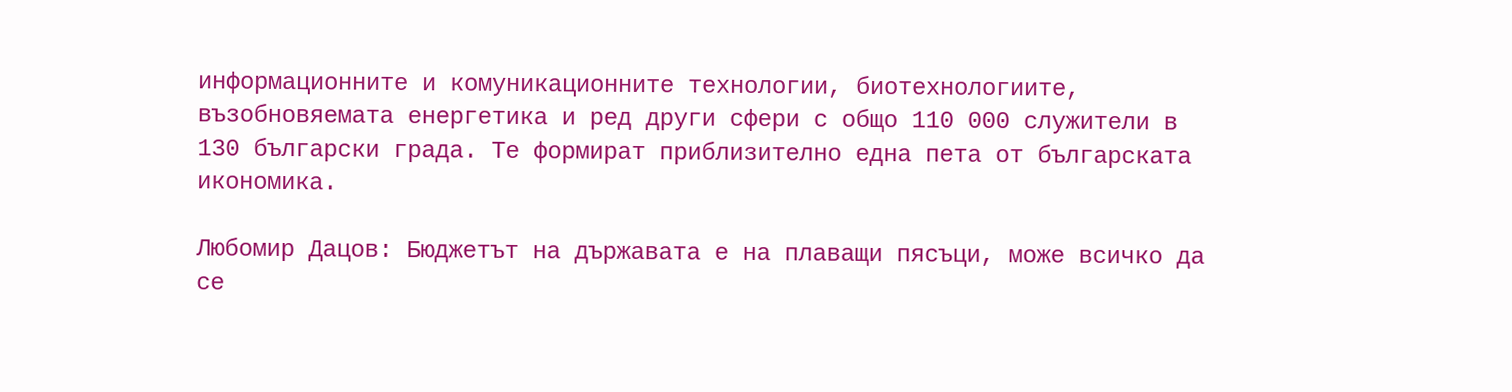информационните и комуникационните технологии, биотехнологиите, възобновяемата енергетика и ред други сфери с общо 110 000 служители в 130 български града. Те формират приблизително една пета от българската икономика.

Любомир Дацов: Бюджетът на държавата е на плаващи пясъци, може всичко да се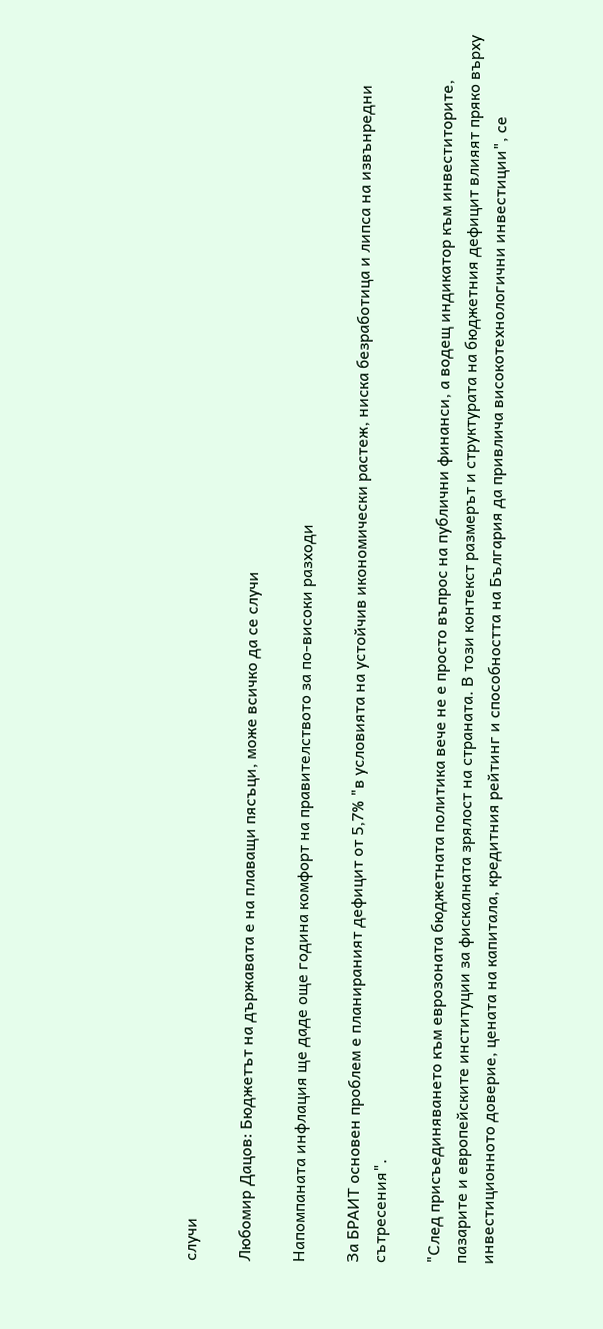случи

Любомир Дацов: Бюджетът на държавата е на плаващи пясъци, може всичко да се случи

Напомпаната инфлация ще даде още година комфорт на правителството за по-високи разходи

За БРАИТ основен проблем е планираният дефицит от 5,7% "в условията на устойчив икономически растеж, ниска безработица и липса на извънредни сътресения".

"След присъединяването към еврозоната бюджетната политика вече не е просто въпрос на публични финанси, а водещ индикатор към инвеститорите, пазарите и европейските институции за фискалната зрялост на страната. В този контекст размерът и структурата на бюджетния дефицит влияят пряко върху инвестиционното доверие, цената на капитала, кредитния рейтинг и способността на България да привлича високотехнологични инвестиции", се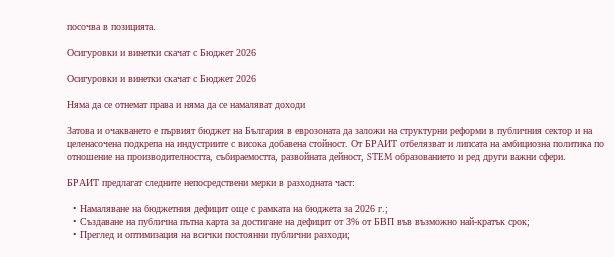посочва в позицията.

Осигуровки и винетки скачат с Бюджет 2026

Осигуровки и винетки скачат с Бюджет 2026

Няма да се отнемат права и няма да се намаляват доходи

Затова и очакването е първият бюджет на България в еврозоната да заложи на структурни реформи в публичния сектор и на целенасочена подкрепа на индустриите с висока добавена стойност. От БРАИТ отбелязват и липсата на амбициозна политика по отношение на производителността, събираемостта, развойната дейност, STEM образованието и ред други важни сфери.

БРАИТ предлагат следните непосредствени мерки в разходната част:

  • Намаляване на бюджетния дефицит още с рамката на бюджета за 2026 г.;
  • Създаване на публична пътна карта за достигане на дефицит от 3% от БВП във възможно най-кратък срок;
  • Преглед и оптимизация на всички постоянни публични разходи;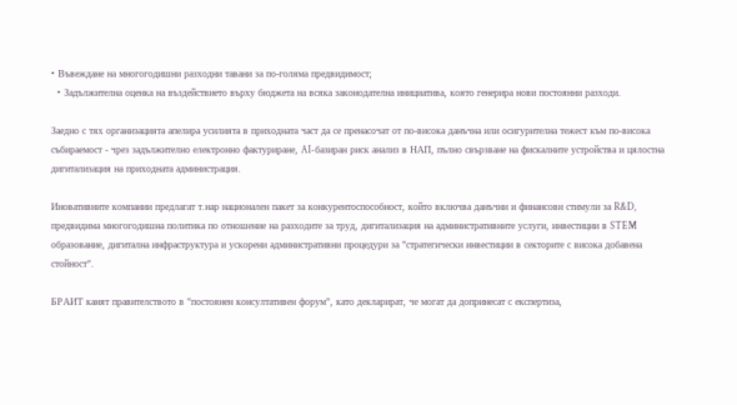• Въвеждане на многогодишни разходни тавани за по-голяма предвидимост;
  • Задължителна оценка на въздействието върху бюджета на всяка законодателна инициатива, която генерира нови постоянни разходи.

Заедно с тях организацията апелира усилията в приходната част да се пренасочат от по-висока данъчна или осигурителна тежест към по-висока събираемост - чрез задължително електронно фактуриране, AI-базиран риск анализ в НАП, пълно свързване на фискалните устройства и цялостна дигитализация на приходната администрация.

Иновативните компании предлагат т.нар национален пакет за конкурентоспособност, който включва данъчни и финансови стимули за R&D, предвидима многогодишна политика по отношение на разходите за труд, дигитализация на административните услуги, инвестиции в STEM образование, дигитална инфраструктура и ускорени административни процедури за "стратегически инвестиции в секторите с висока добавена стойност".

БРАИТ канят правителството в "постоянен консултативен форум", като декларират, че могат да допринесат с експертиза,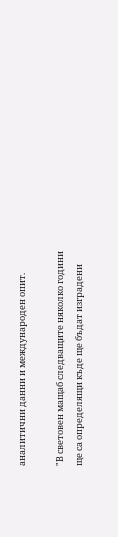аналитични данни и международен опит.

"В световен мащаб следващите няколко години ще са определящи къде ще бъдат изградени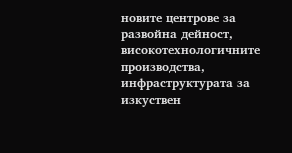новите центрове за развойна дейност, високотехнологичните производства, инфраструктурата за изкуствен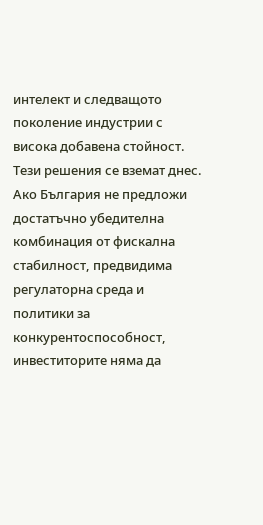интелект и следващото поколение индустрии с висока добавена стойност. Тези решения се вземат днес. Ако България не предложи достатъчно убедителна комбинация от фискална стабилност, предвидима регулаторна среда и политики за конкурентоспособност, инвеститорите няма да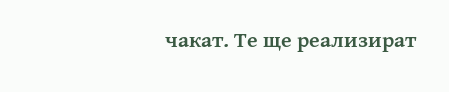чакат. Те ще реализират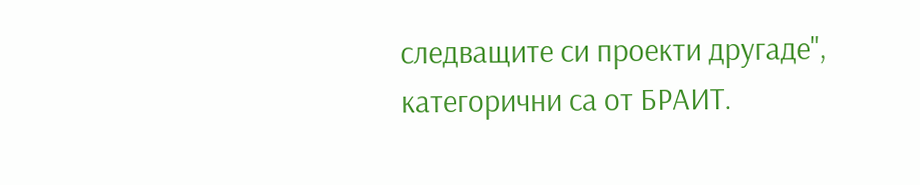следващите си проекти другаде", категорични са от БРАИТ.